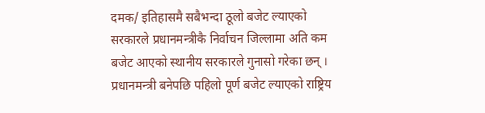दमक/ इतिहासमै सबैभन्दा ठूलो बजेट ल्याएको सरकारले प्रधानमन्त्रीकै निर्वाचन जिल्लामा अति कम बजेट आएको स्थानीय सरकारले गुनासो गरेका छन् । प्रधानमन्त्री बनेपछि पहिलो पूर्ण बजेट ल्याएको राष्ट्रिय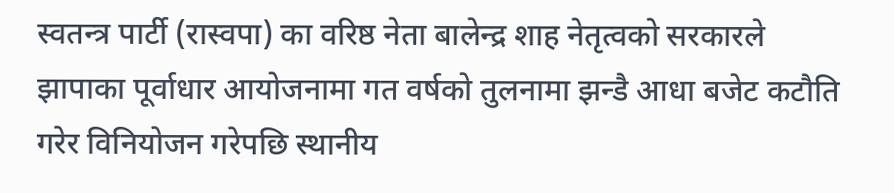स्वतन्त्र पार्टी (रास्वपा) का वरिष्ठ नेता बालेन्द्र शाह नेतृत्वको सरकारले झापाका पूर्वाधार आयोजनामा गत वर्षको तुलनामा झन्डै आधा बजेट कटौति गरेर विनियोजन गरेपछि स्थानीय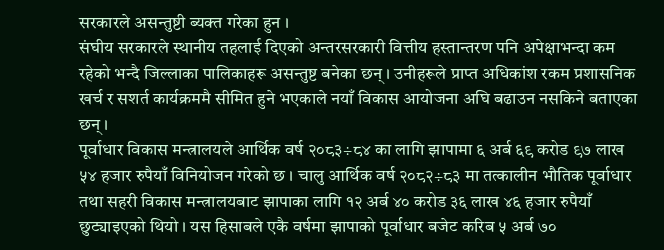सरकारले असन्तुष्टी ब्यक्त गरेका हुन ।
संघीय सरकारले स्थानीय तहलाई दिएको अन्तरसरकारी वित्तीय हस्तान्तरण पनि अपेक्षाभन्दा कम रहेको भन्दै जिल्लाका पालिकाहरू असन्तुष्ट बनेका छन् । उनीहरूले प्राप्त अधिकांश रकम प्रशासनिक खर्च र सशर्त कार्यक्रममै सीमित हुने भएकाले नयाँ विकास आयोजना अघि बढाउन नसकिने बताएका छन् ।
पूर्वाधार विकास मन्त्रालयले आर्थिक वर्ष २०८३÷८४ का लागि झापामा ६ अर्ब ६९ करोड ९७ लाख ५४ हजार रुपैयाँ विनियोजन गरेको छ । चालु आर्थिक वर्ष २०८२÷८३ मा तत्कालीन भौतिक पूर्वाधार तथा सहरी विकास मन्त्रालयबाट झापाका लागि १२ अर्ब ४० करोड ३६ लाख ४६ हजार रुपैयाँ छुट्याइएको थियो । यस हिसाबले एकै वर्षमा झापाको पूर्वाधार बजेट करिब ५ अर्ब ७०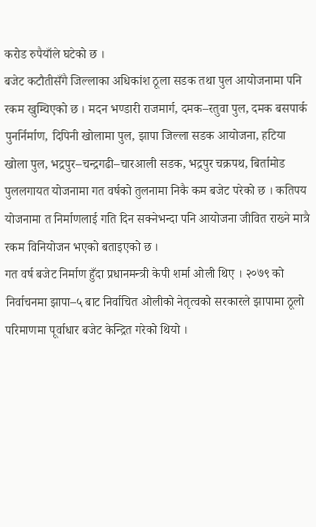करोड रुपैयाँले घटेको छ ।
बजेट कटौतीसँगै जिल्लाका अधिकांश ठूला सडक तथा पुल आयोजनामा पनि रकम खुम्चिएको छ । मदन भण्डारी राजमार्ग, दमक–रतुवा पुल, दमक बसपार्क पुनर्निर्माण, दिपिनी खोलामा पुल, झापा जिल्ला सडक आयोजना, हटिया खोला पुल, भद्रपुर–चन्द्रगढी–चारआली सडक, भद्रपुर चक्रपथ, बिर्तामोड पुललगायत योजनामा गत वर्षको तुलनामा निकै कम बजेट परेको छ । कतिपय योजनामा त निर्माणलाई गति दिन सक्नेभन्दा पनि आयोजना जीवित राख्ने मात्रै रकम विनियोजन भएको बताइएको छ ।
गत वर्ष बजेट निर्माण हुँदा प्रधानमन्त्री केपी शर्मा ओली थिए । २०७९ को निर्वाचनमा झापा–५ बाट निर्वाचित ओलीको नेतृत्वको सरकारले झापामा ठूलो परिमाणमा पूर्वाधार बजेट केन्द्रित गरेको थियो ।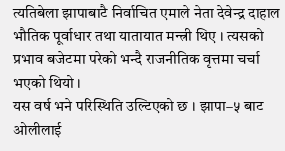त्यतिबेला झापाबाटै निर्वाचित एमाले नेता देवेन्द्र दाहाल भौतिक पूर्वाधार तथा यातायात मन्त्री थिए । त्यसको प्रभाव बजेटमा परेको भन्दै राजनीतिक वृत्तमा चर्चा भएको थियो ।
यस वर्ष भने परिस्थिति उल्टिएको छ । झापा–५ बाट ओलीलाई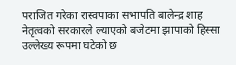पराजित गरेका रास्वपाका सभापति बालेन्द्र शाह नेतृत्वको सरकारले ल्याएको बजेटमा झापाको हिस्सा उल्लेख्य रूपमा घटेको छ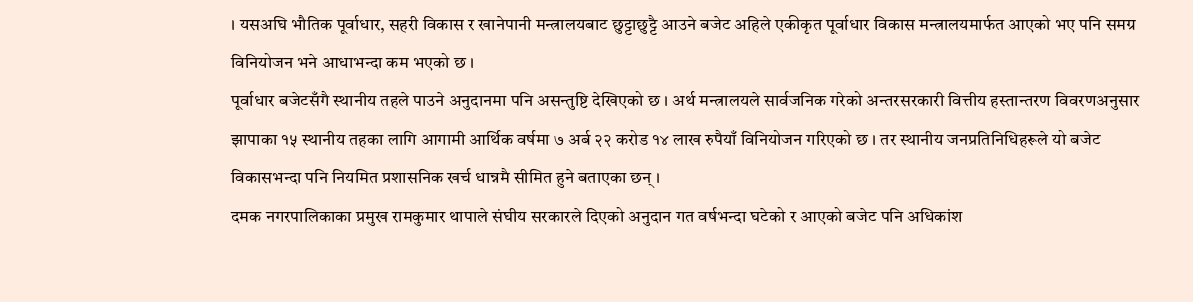। यसअघि भौतिक पूर्वाधार, सहरी विकास र खानेपानी मन्त्रालयबाट छुट्टाछुट्टै आउने बजेट अहिले एकीकृत पूर्वाधार विकास मन्त्रालयमार्फत आएको भए पनि समग्र विनियोजन भने आधाभन्दा कम भएको छ ।
पूर्वाधार बजेटसँगै स्थानीय तहले पाउने अनुदानमा पनि असन्तुष्टि देखिएको छ । अर्थ मन्त्रालयले सार्वजनिक गरेको अन्तरसरकारी वित्तीय हस्तान्तरण विवरणअनुसार झापाका १५ स्थानीय तहका लागि आगामी आर्थिक वर्षमा ७ अर्ब २२ करोड १४ लाख रुपैयाँ विनियोजन गरिएको छ । तर स्थानीय जनप्रतिनिधिहरूले यो बजेट विकासभन्दा पनि नियमित प्रशासनिक खर्च धान्नमै सीमित हुने बताएका छन् ।
दमक नगरपालिकाका प्रमुख रामकुमार थापाले संघीय सरकारले दिएको अनुदान गत वर्षभन्दा घटेको र आएको बजेट पनि अधिकांश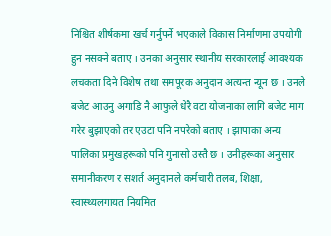निश्चित शीर्षकमा खर्च गर्नुपर्ने भएकाले विकास निर्माणमा उपयोगी हुन नसक्ने बताए । उनका अनुसार स्थानीय सरकारलाई आवश्यक लचकता दिने विशेष तथा समपूरक अनुदान अत्यन्त न्यून छ । उनले बजेट आउनु अगाडि नै आफुले धेरै वटा योजनाका लागि बजेट माग गरेर बुझाएको तर एउटा पनि नपरेको बताए । झापाका अन्य पालिका प्रमुखहरूको पनि गुनासो उस्तै छ । उनीहरूका अनुसार समानीकरण र सशर्त अनुदानले कर्मचारी तलब, शिक्षा, स्वास्थ्यलगायत नियमित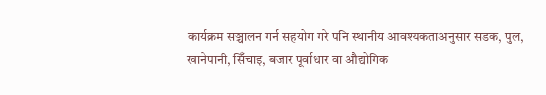कार्यक्रम सञ्चालन गर्न सहयोग गरे पनि स्थानीय आवश्यकताअनुसार सडक, पुल, खानेपानी, सिँचाइ, बजार पूर्वाधार वा औद्योगिक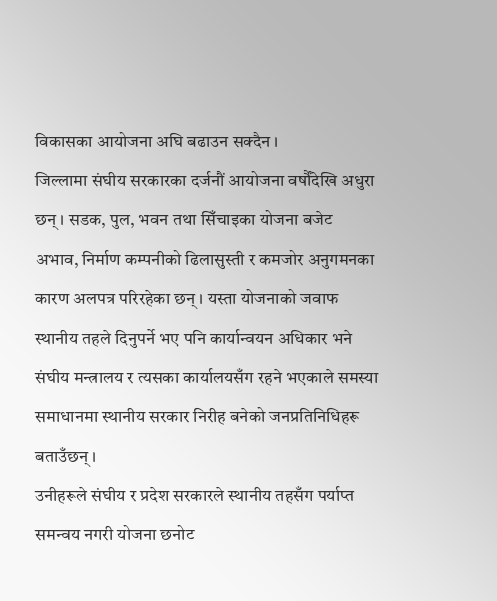विकासका आयोजना अघि बढाउन सक्दैन ।
जिल्लामा संघीय सरकारका दर्जनौं आयोजना वर्षौंदेखि अधुरा छन् । सडक, पुल, भवन तथा सिँचाइका योजना बजेट अभाव, निर्माण कम्पनीको ढिलासुस्ती र कमजोर अनुगमनका कारण अलपत्र परिरहेका छन् । यस्ता योजनाको जवाफ स्थानीय तहले दिनुपर्ने भए पनि कार्यान्वयन अधिकार भने संघीय मन्त्रालय र त्यसका कार्यालयसँग रहने भएकाले समस्या समाधानमा स्थानीय सरकार निरीह बनेको जनप्रतिनिधिहरू बताउँछन् ।
उनीहरूले संघीय र प्रदेश सरकारले स्थानीय तहसँग पर्याप्त समन्वय नगरी योजना छनोट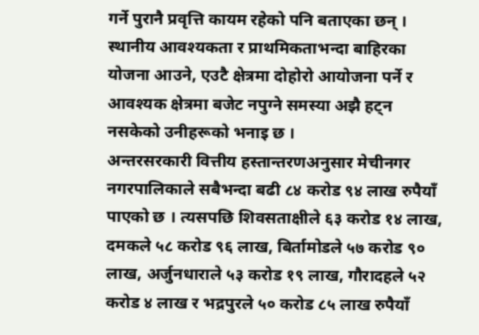गर्ने पुरानै प्रवृत्ति कायम रहेको पनि बताएका छन् । स्थानीय आवश्यकता र प्राथमिकताभन्दा बाहिरका योजना आउने, एउटै क्षेत्रमा दोहोरो आयोजना पर्ने र आवश्यक क्षेत्रमा बजेट नपुग्ने समस्या अझै हट्न नसकेको उनीहरूको भनाइ छ ।
अन्तरसरकारी वित्तीय हस्तान्तरणअनुसार मेचीनगर नगरपालिकाले सबैभन्दा बढी ८४ करोड ९४ लाख रुपैयाँ पाएको छ । त्यसपछि शिवसताक्षीले ६३ करोड १४ लाख, दमकले ५८ करोड ९६ लाख, बिर्तामोडले ५७ करोड ९० लाख, अर्जुनधाराले ५३ करोड १९ लाख, गौरादहले ५२ करोड ४ लाख र भद्रपुरले ५० करोड ८५ लाख रुपैयाँ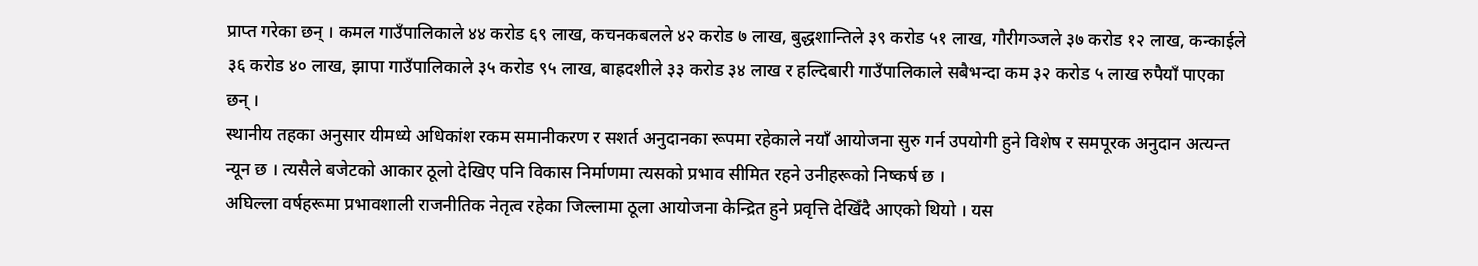प्राप्त गरेका छन् । कमल गाउँपालिकाले ४४ करोड ६९ लाख, कचनकबलले ४२ करोड ७ लाख, बुद्धशान्तिले ३९ करोड ५१ लाख, गौरीगञ्जले ३७ करोड १२ लाख, कन्काईले ३६ करोड ४० लाख, झापा गाउँपालिकाले ३५ करोड ९५ लाख, बाह्रदशीले ३३ करोड ३४ लाख र हल्दिबारी गाउँपालिकाले सबैभन्दा कम ३२ करोड ५ लाख रुपैयाँ पाएका छन् ।
स्थानीय तहका अनुसार यीमध्ये अधिकांश रकम समानीकरण र सशर्त अनुदानका रूपमा रहेकाले नयाँ आयोजना सुरु गर्न उपयोगी हुने विशेष र समपूरक अनुदान अत्यन्त न्यून छ । त्यसैले बजेटको आकार ठूलो देखिए पनि विकास निर्माणमा त्यसको प्रभाव सीमित रहने उनीहरूको निष्कर्ष छ ।
अघिल्ला वर्षहरूमा प्रभावशाली राजनीतिक नेतृत्व रहेका जिल्लामा ठूला आयोजना केन्द्रित हुने प्रवृत्ति देखिँदै आएको थियो । यस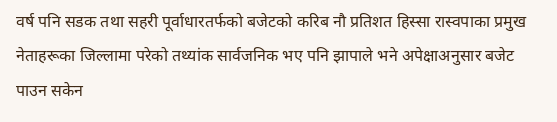वर्ष पनि सडक तथा सहरी पूर्वाधारतर्फको बजेटको करिब नौ प्रतिशत हिस्सा रास्वपाका प्रमुख नेताहरूका जिल्लामा परेको तथ्यांक सार्वजनिक भए पनि झापाले भने अपेक्षाअनुसार बजेट पाउन सकेन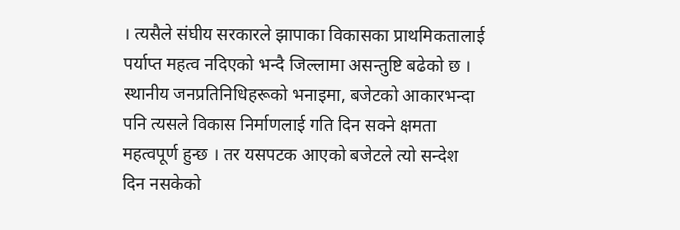। त्यसैले संघीय सरकारले झापाका विकासका प्राथमिकतालाई पर्याप्त महत्व नदिएको भन्दै जिल्लामा असन्तुष्टि बढेको छ । स्थानीय जनप्रतिनिधिहरूको भनाइमा, बजेटको आकारभन्दा पनि त्यसले विकास निर्माणलाई गति दिन सक्ने क्षमता महत्वपूर्ण हुन्छ । तर यसपटक आएको बजेटले त्यो सन्देश दिन नसकेको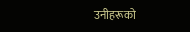उनीहरूको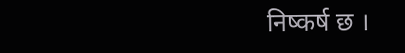निष्कर्ष छ ।